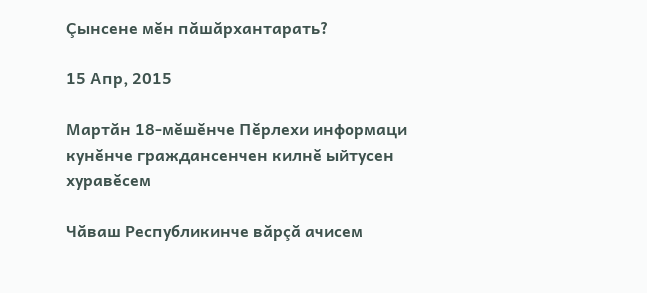Çынсене мĕн пăшăрхантарать?

15 Апр, 2015

Мартăн 18-мĕшĕнче Пĕрлехи информаци кунĕнче граждансенчен килнĕ ыйтусен хуравĕсем

Чăваш Республикинче вăрçă ачисем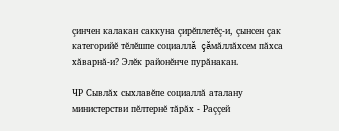çинчен калакан саккуна çирĕплетĕç-и, çынсен çак категорийĕ тĕлĕшпе социаллă çăмăллăхсем пăхса хăварнă-и? Элĕк районĕнче пурăнакан.

ЧР Сывлăх сыхлавĕпе социаллă аталану министерстви пĕлтернĕ тăрăх - Раççей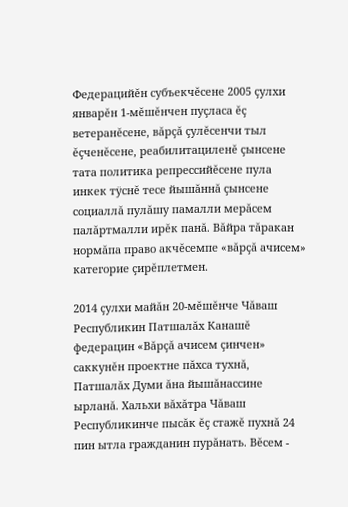Федерацийĕн субъекчĕсене 2005 çулхи январĕн 1-мĕшĕнчен пуçласа ĕç ветеранĕсене, вăрçă çулĕсенчи тыл ĕçченĕсене, реабилитациленĕ çынсене тата политика репрессийĕсене пула инкек тÿснĕ тесе йышăннă çынсене социаллă пулăшу памалли мерăсем палăртмалли ирĕк панă. Вăйра тăракан нормăпа право акчĕсемпе «вăрçă ачисем» категорие çирĕплетмен.

2014 çулхи майăн 20-мĕшĕнче Чăваш Республикин Патшалăх Канашĕ федерацин «Вăрçă ачисем çинчен» саккунĕн проектне пăхса тухнă, Патшалăх Думи ăна йышăнассине ырланă. Хальхи вăхăтра Чăваш Республикинче пысăк ĕç стажĕ пухнă 24 пин ытла гражданин пурăнать. Вĕсем -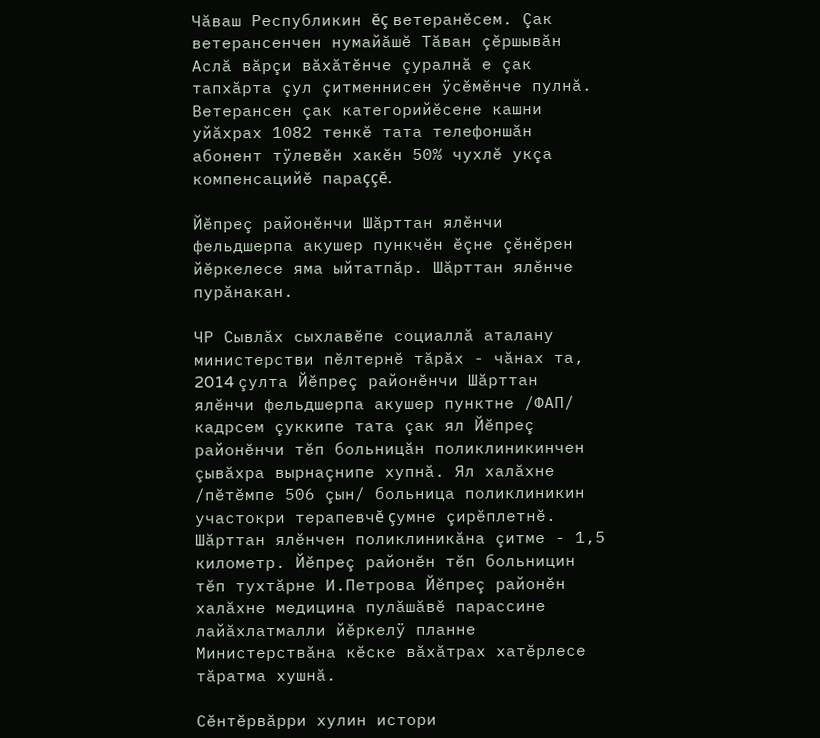Чăваш Республикин ĕç ветеранĕсем. Çак ветерансенчен нумайăшĕ Тăван çĕршывăн Аслă вăрçи вăхăтĕнче çуралнă е çак тапхăрта çул çитменнисен ÿсĕмĕнче пулнă. Ветерансен çак категорийĕсене кашни уйăхрах 1082 тенкĕ тата телефоншăн абонент тÿлевĕн хакĕн 50% чухлĕ укçа компенсацийĕ параççĕ.

Йĕпреç районĕнчи Шăрттан ялĕнчи фельдшерпа акушер пункчĕн ĕçне çĕнĕрен йĕркелесе яма ыйтатпăр. Шăрттан ялĕнче пурăнакан.

ЧР Сывлăх сыхлавĕпе социаллă аталану министерстви пĕлтернĕ тăрăх - чăнах та, 2014 çулта Йĕпреç районĕнчи Шăрттан ялĕнчи фельдшерпа акушер пунктне /ФАП/ кадрсем çуккипе тата çак ял Йĕпреç районĕнчи тĕп больницăн поликлиникинчен çывăхра вырнаçнипе хупнă. Ял халăхне /пĕтĕмпе 506 çын/ больница поликлиникин участокри терапевчĕ çумне çирĕплетнĕ. Шăрттан ялĕнчен поликлиникăна çитме - 1,5 километр. Йĕпреç районĕн тĕп больницин тĕп тухтăрне И.Петрова Йĕпреç районĕн халăхне медицина пулăшăвĕ парассине лайăхлатмалли йĕркелÿ планне Министерствăна кĕске вăхăтрах хатĕрлесе тăратма хушнă.

Сĕнтĕрвăрри хулин истори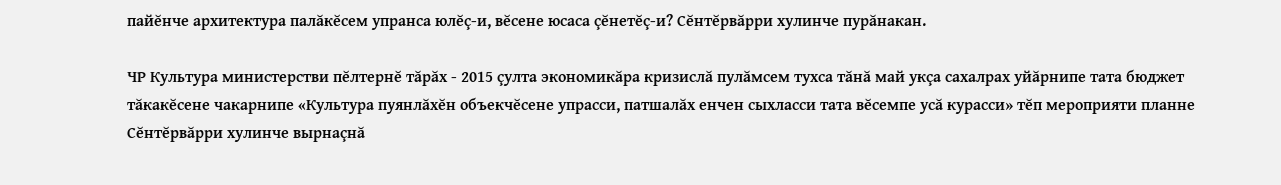пайĕнче архитектура палăкĕсем упранса юлĕç-и, вĕсене юсаса çĕнетĕç-и? Сĕнтĕрвăрри хулинче пурăнакан.

ЧР Культура министерстви пĕлтернĕ тăрăх - 2015 çулта экономикăра кризислă пулăмсем тухса тăнă май укçа сахалрах уйăрнипе тата бюджет тăкакĕсене чакарнипе «Культура пуянлăхĕн объекчĕсене упрасси, патшалăх енчен сыхласси тата вĕсемпе усă курасси» тĕп мероприяти планне Сĕнтĕрвăрри хулинче вырнаçнă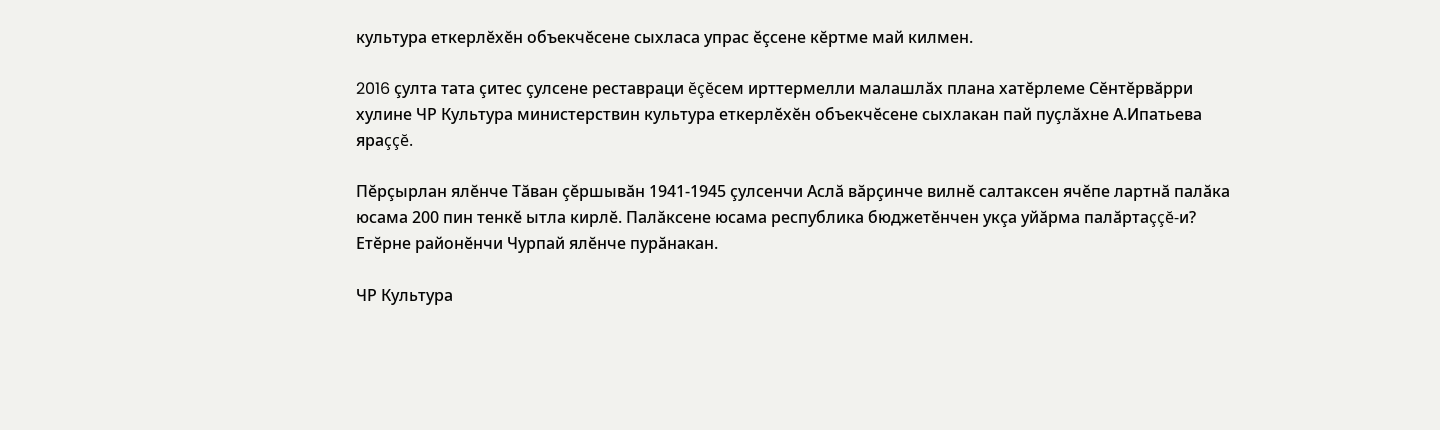культура еткерлĕхĕн объекчĕсене сыхласа упрас ĕçсене кĕртме май килмен.

2016 çулта тата çитес çулсене реставраци ĕçĕсем ирттермелли малашлăх плана хатĕрлеме Сĕнтĕрвăрри хулине ЧР Культура министерствин культура еткерлĕхĕн объекчĕсене сыхлакан пай пуçлăхне А.Ипатьева яраççĕ.

Пĕрçырлан ялĕнче Тăван çĕршывăн 1941-1945 çулсенчи Аслă вăрçинче вилнĕ салтаксен ячĕпе лартнă палăка юсама 200 пин тенкĕ ытла кирлĕ. Палăксене юсама республика бюджетĕнчен укçа уйăрма палăртаççĕ-и? Етĕрне районĕнчи Чурпай ялĕнче пурăнакан.

ЧР Культура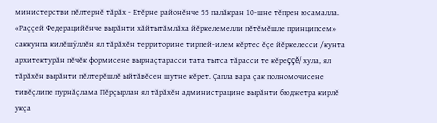министерстви пĕлтернĕ тăрăх - Етĕрне районĕнче 55 палăкран 10-шне тĕпрен юсамалла. «Раççей Федерацийĕнче вырăнти хăйтытăмлăха йĕркелемелли пĕтĕмĕшле принципсем» саккунпа килĕшÿллĕн ял тăрăхĕн территорине тирпей-илем кĕртес ĕçе йĕркелесси /кунта архитектурăн пĕчĕк формисене вырнаçтарасси тата тытса тăрасси те кĕреççĕ/ хула, ял тăрăхĕн вырăнти пĕлтерĕшлĕ ыйтăвĕсен шутне кĕрет. Çапла вара çак полномочисене тивĕçлипе пурнăçлама Пĕрçырлан ял тăрăхĕн администрацине вырăнти бюджетра кирлĕ укçа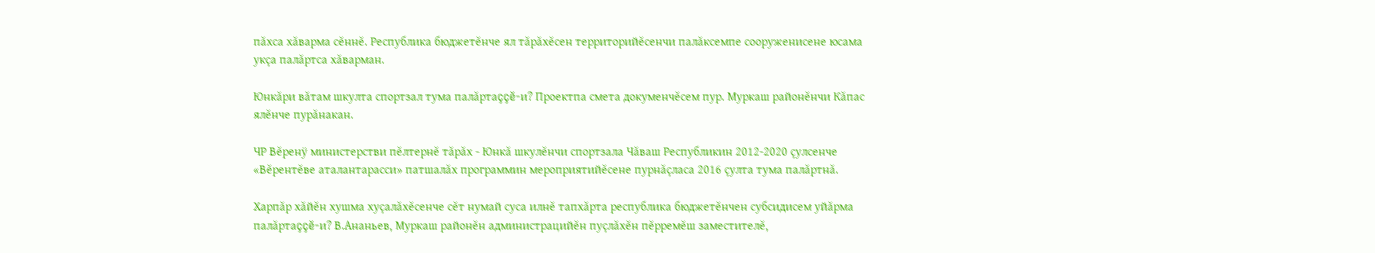пăхса хăварма сĕннĕ. Республика бюджетĕнче ял тăрăхĕсен территорийĕсенчи палăксемпе сооруженисене юсама укçа палăртса хăварман.

Юнкăри вăтам шкулта спортзал тума палăртаççĕ-и? Проектпа смета докуменчĕсем пур. Муркаш районĕнчи Кăпас ялĕнче пурăнакан.

ЧР Вĕренÿ министерстви пĕлтернĕ тăрăх - Юнкă шкулĕнчи спортзала Чăваш Республикин 2012-2020 çулсенче «Вĕрентĕве аталантарасси» патшалăх программин мероприятийĕсене пурнăçласа 2016 çулта тума палăртнă.

Харпăр хăйĕн хушма хуçалăхĕсенче сĕт нумай суса илнĕ тапхăрта республика бюджетĕнчен субсидисем уйăрма палăртаççĕ-и? В.Ананьев, Муркаш районĕн администрацийĕн пуçлăхĕн пĕрремĕш заместителĕ,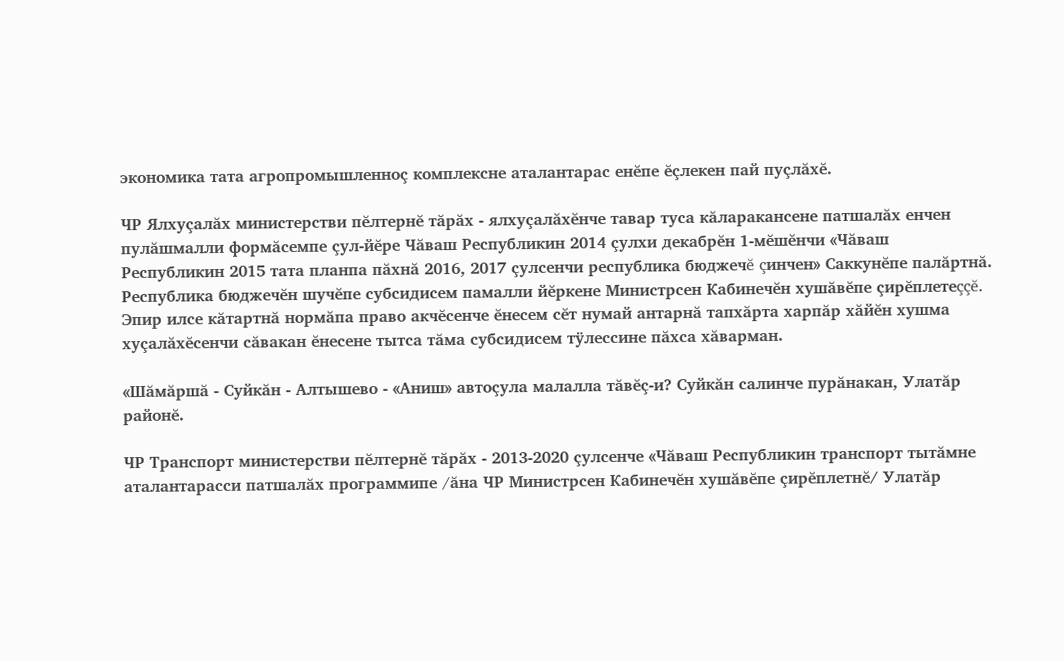экономика тата агропромышленноç комплексне аталантарас енĕпе ĕçлекен пай пуçлăхĕ.

ЧР Ялхуçалăх министерстви пĕлтернĕ тăрăх - ялхуçалăхĕнче тавар туса кăларакансене патшалăх енчен пулăшмалли формăсемпе çул-йĕре Чăваш Республикин 2014 çулхи декабрĕн 1-мĕшĕнчи «Чăваш Республикин 2015 тата планпа пăхнă 2016, 2017 çулсенчи республика бюджечĕ çинчен» Саккунĕпе палăртнă. Республика бюджечĕн шучĕпе субсидисем памалли йĕркене Министрсен Кабинечĕн хушăвĕпе çирĕплетеççĕ. Эпир илсе кăтартнă нормăпа право акчĕсенче ĕнесем сĕт нумай антарнă тапхăрта харпăр хăйĕн хушма хуçалăхĕсенчи сăвакан ĕнесене тытса тăма субсидисем тÿлессине пăхса хăварман.

«Шăмăршă - Суйкăн - Алтышево - «Аниш» автоçула малалла тăвĕç-и? Суйкăн салинче пурăнакан, Улатăр районĕ.

ЧР Транспорт министерстви пĕлтернĕ тăрăх - 2013-2020 çулсенче «Чăваш Республикин транспорт тытăмне аталантарасси патшалăх программипе /ăна ЧР Министрсен Кабинечĕн хушăвĕпе çирĕплетнĕ/ Улатăр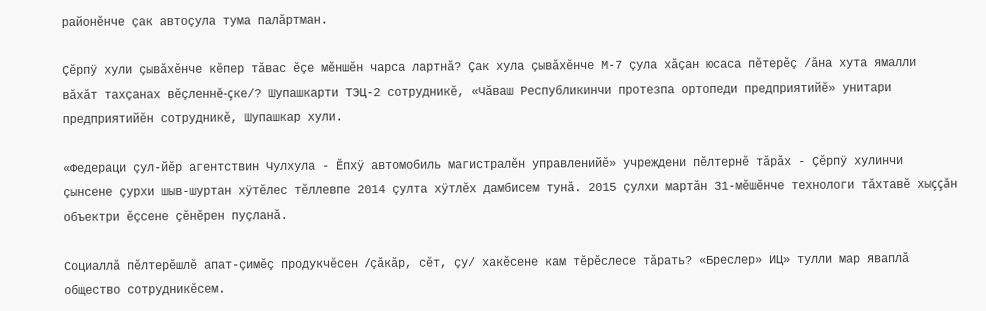районĕнче çак автоçула тума палăртман.

Çĕрпÿ хули çывăхĕнче кĕпер тăвас ĕçе мĕншĕн чарса лартнă? Çак хула çывăхĕнче М-7 çула хăçан юсаса пĕтерĕç /ăна хута ямалли вăхăт тахçанах вĕçленнĕ-çке/? Шупашкарти ТЭЦ-2 сотрудникĕ, «Чăваш Республикинчи протезпа ортопеди предприятийĕ» унитари предприятийĕн сотрудникĕ, Шупашкар хули.

«Федераци çул-йĕр агентствин Чулхула - Ĕпхÿ автомобиль магистралĕн управленийĕ» учреждени пĕлтернĕ тăрăх - Çĕрпÿ хулинчи çынсене çурхи шыв-шуртан хÿтĕлес тĕллевпе 2014 çулта хÿтлĕх дамбисем тунă. 2015 çулхи мартăн 31-мĕшĕнче технологи тăхтавĕ хыççăн объектри ĕçсене çĕнĕрен пуçланă.

Социаллă пĕлтерĕшлĕ апат-çимĕç продукчĕсен /çăкăр, сĕт, çу/ хакĕсене кам тĕрĕслесе тăрать? «Бреслер» ИЦ» тулли мар яваплă общество сотрудникĕсем.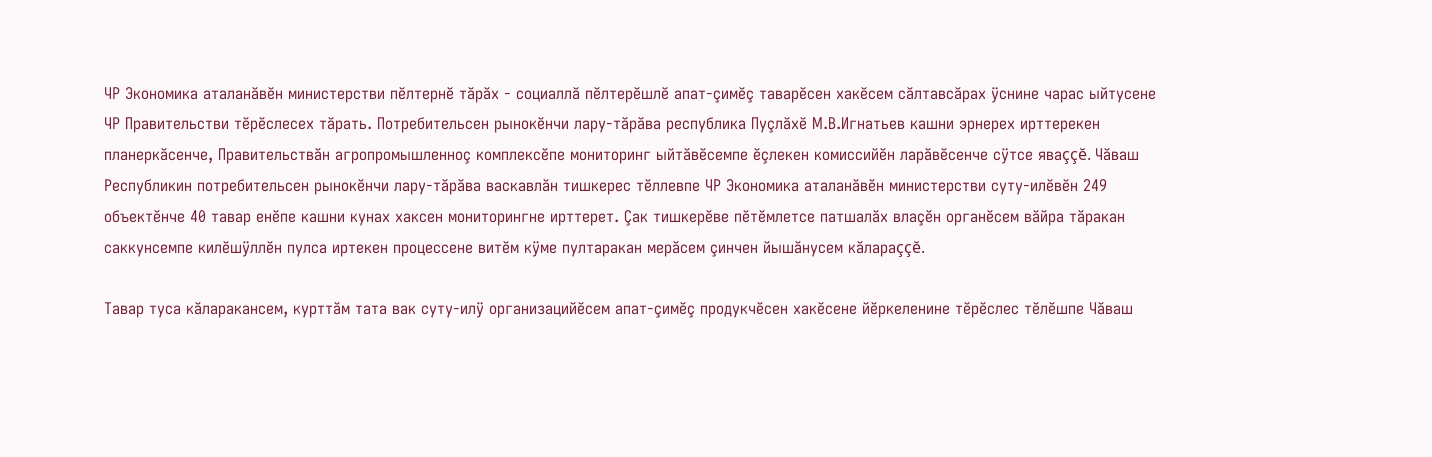ЧР Экономика аталанăвĕн министерстви пĕлтернĕ тăрăх - социаллă пĕлтерĕшлĕ апат-çимĕç таварĕсен хакĕсем сăлтавсăрах ÿснине чарас ыйтусене ЧР Правительстви тĕрĕслесех тăрать. Потребительсен рынокĕнчи лару-тăрăва республика Пуçлăхĕ М.В.Игнатьев кашни эрнерех ирттерекен планеркăсенче, Правительствăн агропромышленноç комплексĕпе мониторинг ыйтăвĕсемпе ĕçлекен комиссийĕн ларăвĕсенче сÿтсе яваççĕ. Чăваш Республикин потребительсен рынокĕнчи лару-тăрăва васкавлăн тишкерес тĕллевпе ЧР Экономика аталанăвĕн министерстви суту-илĕвĕн 249 объектĕнче 40 тавар енĕпе кашни кунах хаксен мониторингне ирттерет. Çак тишкерĕве пĕтĕмлетсе патшалăх влаçĕн органĕсем вăйра тăракан саккунсемпе килĕшÿллĕн пулса иртекен процессене витĕм кÿме пултаракан мерăсем çинчен йышăнусем кăлараççĕ.

Тавар туса кăларакансем, курттăм тата вак суту-илÿ организацийĕсем апат-çимĕç продукчĕсен хакĕсене йĕркеленине тĕрĕслес тĕлĕшпе Чăваш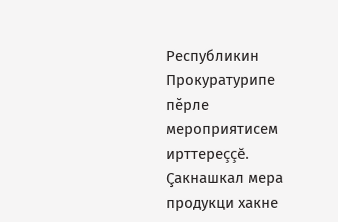Республикин Прокуратурипе пĕрле мероприятисем ирттереççĕ. Çакнашкал мера продукци хакне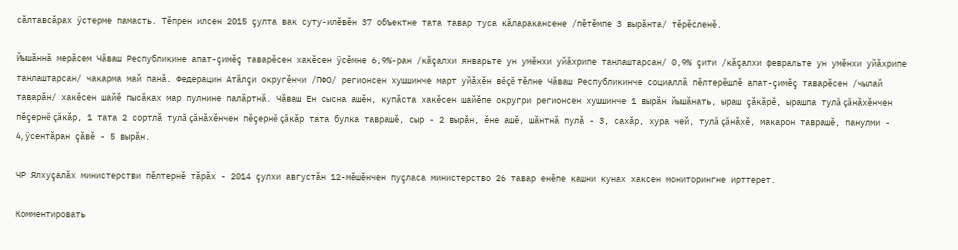сăлтавсăрах ÿстерме памасть. Тĕпрен илсен 2015 çулта вак суту-илĕвĕн 37 объектне тата тавар туса кăларакансене /пĕтĕмпе 3 вырăнта/ тĕрĕсленĕ.

Йышăннă мерăсем Чăваш Республикине апат-çимĕç таварĕсен хакĕсен ÿсĕмне 6,9%-ран /кăçалхи январьте ун умĕнхи уйăхрипе танлаштарсан/ 0,9% çити /кăçалхи февральте ун умĕнхи уйăхрипе танлаштарсан/ чакарма май панă. Федерацин Атăлçи округĕнчи /ПФО/ регионсен хушшинче март уйăхĕн вĕçĕ тĕлне Чăваш Республикинче социаллă пĕлтерĕшлĕ апат-çимĕç таварĕсен /чылай таварăн/ хакĕсен шайĕ пысăках мар пулнине палăртнă. Чăваш Ен сысна ашĕн, купăста хакĕсен шайĕпе округри регионсен хушшинче 1 вырăн йышăнать, ыраш çăкăрĕ, ырашпа тулă çăнăхĕнчен пĕçернĕ çăкăр, 1 тата 2 сортлă тулă çăнăхĕнчен пĕçернĕ çăкăр тата булка таврашĕ, сыр - 2 вырăн, ĕне ашĕ, шăнтнă пулă - 3, сахăр, хура чей, тулă çăнăхĕ, макарон таврашĕ, панулми - 4, ÿсентăран çăвĕ - 5 вырăн.

ЧР Ялхуçалăх министерстви пĕлтернĕ тăрăх - 2014 çулхи августăн 12-мĕшĕнчен пуçласа министерство 26 тавар енĕпе кашни кунах хаксен мониторингне ирттерет.

Комментировать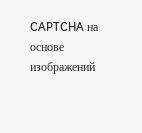CAPTCHA на основе изображений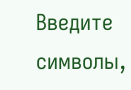Введите символы,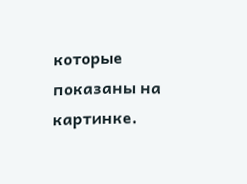которые показаны на картинке.